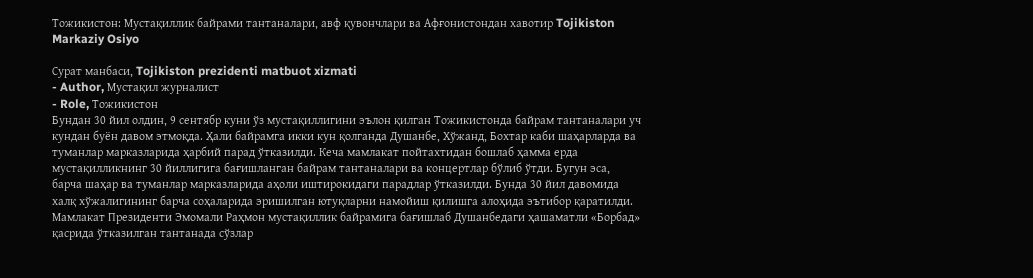Тожикистон: Мустақиллик байрами тантаналари, авф қувончлари ва Афғонистондан хавотир Tojikiston Markaziy Osiyo

Сурат манбаси, Tojikiston prezidenti matbuot xizmati
- Author, Мустақил журналист
- Role, Тожикистон
Бундан 30 йил олдин, 9 сентябр куни ўз мустақиллигини эълон қилган Тожикистонда байрам тантаналари уч кундан буён давом этмоқда. Ҳали байрамга икки кун қолганда Душанбе, Хўжанд, Бохтар каби шаҳарларда ва туманлар марказларида ҳарбий парад ўтказилди. Кеча мамлакат пойтахтидан бошлаб ҳамма ерда мустақилликнинг 30 йиллигига бағишланган байрам тантаналари ва концертлар бўлиб ўтди. Бугун эса, барча шаҳар ва туманлар марказларида аҳоли иштирокидаги парадлар ўтказилди. Бунда 30 йил давомида халқ хўжалигининг барча соҳаларида эришилган ютуқларни намойиш қилишга алоҳида эътибор қаратилди.
Мамлакат Президенти Эмомали Раҳмон мустақиллик байрамига бағишлаб Душанбедаги ҳашаматли «Борбад» қасрида ўтказилган тантанада сўзлар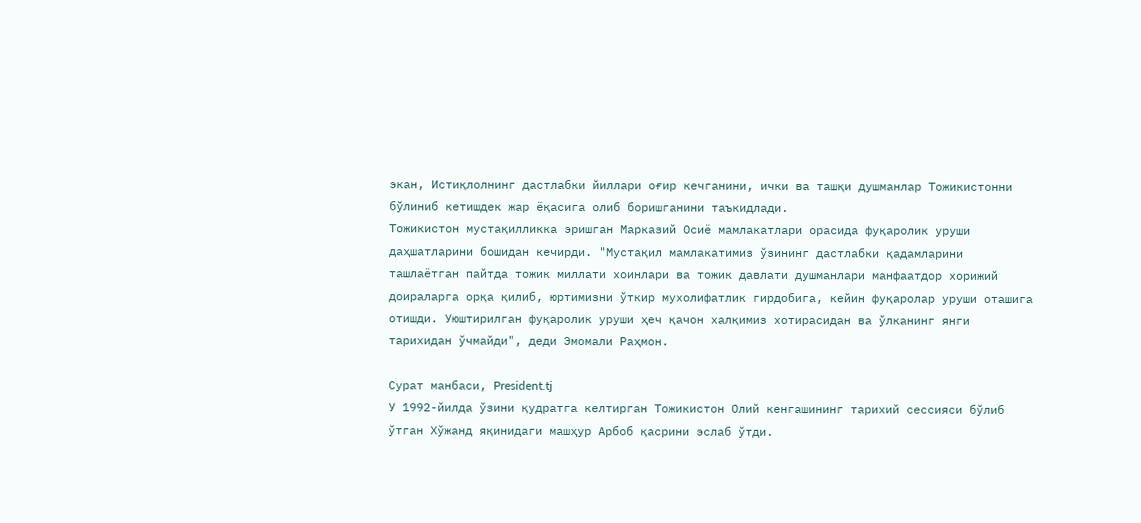экан, Истиқлолнинг дастлабки йиллари оғир кечганини, ички ва ташқи душманлар Тожикистонни бўлиниб кетишдек жар ёқасига олиб боришганини таъкидлади.
Тожикистон мустақилликка эришган Марказий Осиё мамлакатлари орасида фуқаролик уруши даҳшатларини бошидан кечирди. "Мустақил мамлакатимиз ўзининг дастлабки қадамларини ташлаётган пайтда тожик миллати хоинлари ва тожик давлати душманлари манфаатдор хорижий доираларга орқа қилиб, юртимизни ўткир мухолифатлик гирдобига, кейин фуқаролар уруши оташига отишди. Уюштирилган фуқаролик уруши ҳеч қачон халқимиз хотирасидан ва ўлканинг янги тарихидан ўчмайди", деди Эмомали Раҳмон.

Сурат манбаси, President.tj
У 1992-йилда ўзини қудратга келтирган Тожикистон Олий кенгашининг тарихий сессияси бўлиб ўтган Хўжанд яқинидаги машҳур Арбоб қасрини эслаб ўтди.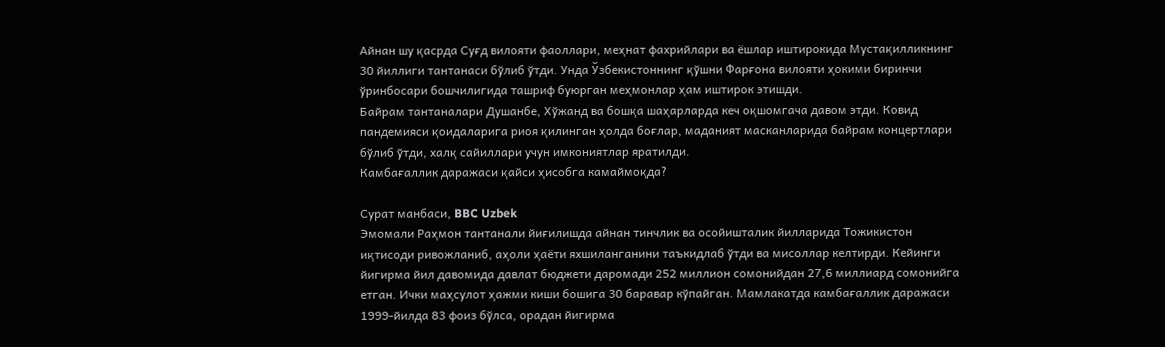Айнан шу қасрда Суғд вилояти фаоллари, меҳнат фахрийлари ва ёшлар иштирокида Мустақилликнинг 30 йиллиги тантанаси бўлиб ўтди. Унда Ўзбекистоннинг қўшни Фарғона вилояти ҳокими биринчи ўринбосари бошчилигида ташриф буюрган меҳмонлар ҳам иштирок этишди.
Байрам тантаналари Душанбе, Хўжанд ва бошқа шаҳарларда кеч оқшомгача давом этди. Ковид пандемияси қоидаларига риоя қилинган ҳолда боғлар, маданият масканларида байрам концертлари бўлиб ўтди, халқ сайиллари учун имкониятлар яратилди.
Камбағаллик даражаси қайси ҳисобга камаймоқда?

Сурат манбаси, BBC Uzbek
Эмомали Раҳмон тантанали йиғилишда айнан тинчлик ва осойишталик йилларида Тожикистон иқтисоди ривожланиб, аҳоли ҳаёти яхшиланганини таъкидлаб ўтди ва мисоллар келтирди. Кейинги йигирма йил давомида давлат бюджети даромади 252 миллион сомонийдан 27,6 миллиард сомонийга етган. Ички маҳсулот ҳажми киши бошига 30 баравар кўпайган. Мамлакатда камбағаллик даражаси 1999-йилда 83 фоиз бўлса, орадан йигирма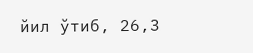йил ўтиб, 26,3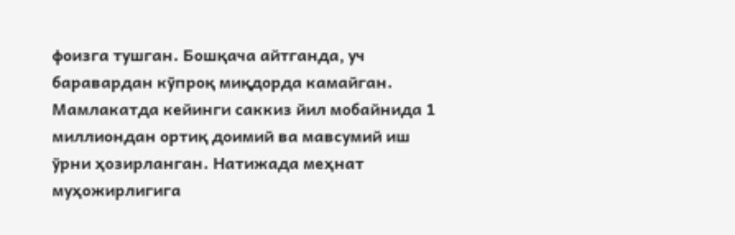фоизга тушган. Бошқача айтганда, уч баравардан кўпроқ миқдорда камайган.
Мамлакатда кейинги саккиз йил мобайнида 1 миллиондан ортиқ доимий ва мавсумий иш ўрни ҳозирланган. Натижада меҳнат муҳожирлигига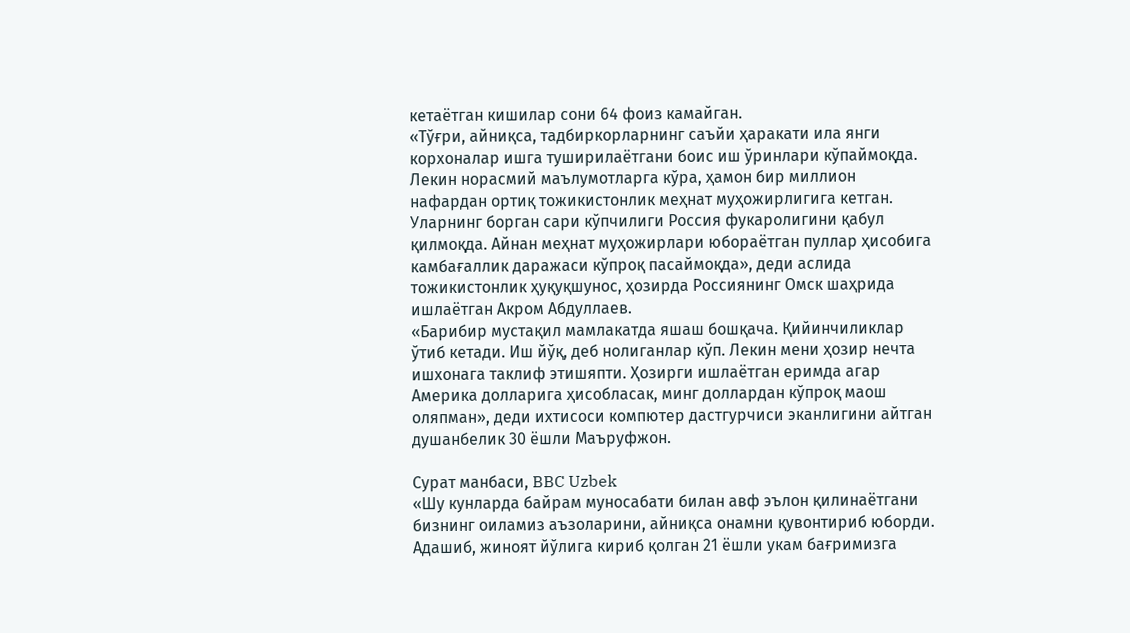кетаётган кишилар сони 64 фоиз камайган.
«Тўғри, айниқса, тадбиркорларнинг саъйи ҳаракати ила янги корхоналар ишга туширилаётгани боис иш ўринлари кўпаймоқда. Лекин норасмий маълумотларга кўра, ҳамон бир миллион нафардан ортиқ тожикистонлик меҳнат муҳожирлигига кетган. Уларнинг борган сари кўпчилиги Россия фукаролигини қабул қилмоқда. Айнан меҳнат муҳожирлари юбораётган пуллар ҳисобига камбағаллик даражаси кўпроқ пасаймоқда», деди аслида тожикистонлик ҳуқуқшунос, ҳозирда Россиянинг Омск шаҳрида ишлаётган Акром Абдуллаев.
«Барибир мустақил мамлакатда яшаш бошқача. Қийинчиликлар ўтиб кетади. Иш йўқ, деб нолиганлар кўп. Лекин мени ҳозир нечта ишхонага таклиф этишяпти. Ҳозирги ишлаётган еримда агар Америка долларига ҳисобласак, минг доллардан кўпроқ маош оляпман», деди ихтисоси компютер дастгурчиси эканлигини айтган душанбелик 30 ёшли Маъруфжон.

Сурат манбаси, BBC Uzbek
«Шу кунларда байрам муносабати билан авф эълон қилинаётгани бизнинг оиламиз аъзоларини, айниқса онамни қувонтириб юборди. Адашиб, жиноят йўлига кириб қолган 21 ёшли укам бағримизга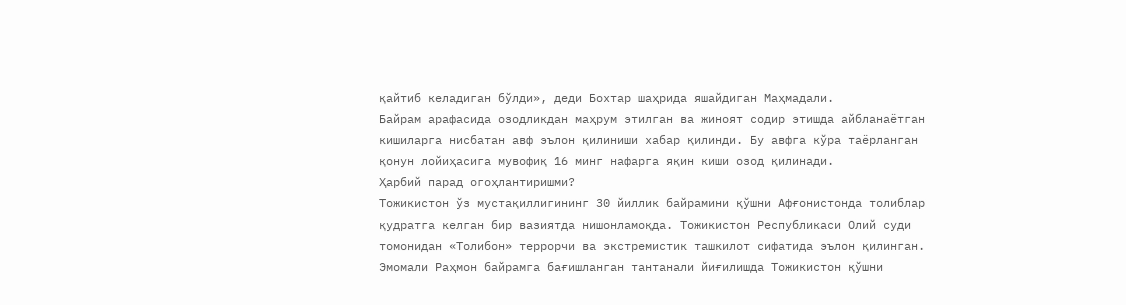қайтиб келадиган бўлди», деди Бохтар шаҳрида яшайдиган Маҳмадали.
Байрам арафасида озодликдан маҳрум этилган ва жиноят содир этишда айбланаётган кишиларга нисбатан авф эълон қилиниши хабар қилинди. Бу авфга кўра таёрланган қонун лойиҳасига мувофиқ 16 минг нафарга яқин киши озод қилинади.
Ҳарбий парад огоҳлантиришми?
Тожикистон ўз мустақиллигининг 30 йиллик байрамини қўшни Афғонистонда толиблар қудратга келган бир вазиятда нишонламоқда. Тожикистон Республикаси Олий суди томонидан «Толибон» террорчи ва экстремистик ташкилот сифатида эълон қилинган. Эмомали Раҳмон байрамга бағишланган тантанали йиғилишда Тожикистон қўшни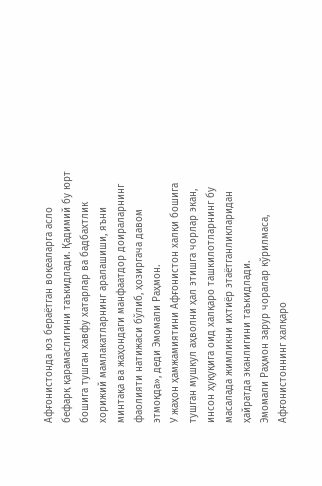Афғонистонда юз бераётган воқеаларга асло бефарқ қарамаслигини таъкидлади. Қадимий бу юрт бошига тушган хавфу хатарлар ва бадбахтлик хорижий мамлакатларнинг аралашиши, яъни минтақа ва жаҳондаги манфаатдор доираларнинг фаолияти натижаси бўлиб, ҳозиргача давом этмоқда», деди Эмомали Раҳмон.
У жаҳон ҳамжамиятини Афғонистон халқи бошига тушган мушкул аҳволни ҳал этишга чорлар экан, инсон ҳуқуқига оид халқаро ташкилотларнинг бу масалада жимликни ихтиёр этаётганликларидан ҳайратда эканлигини таъкидлади.
Эмомали Раҳмон зарур чоралар кўрилмаса, Афғонистоннинг халқаро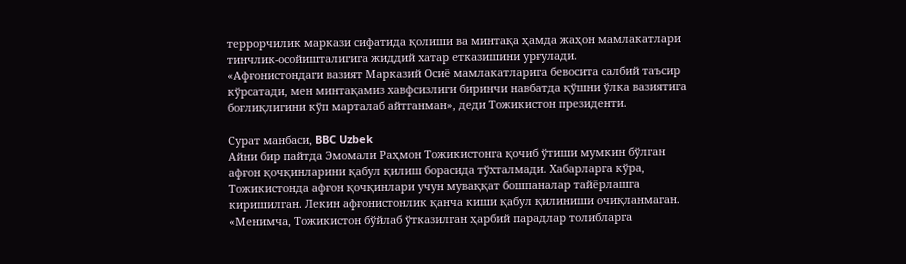террорчилик маркази сифатида қолиши ва минтақа ҳамда жаҳон мамлакатлари тинчлик-осойишталигига жиддий хатар етказишини урғулади.
«Афғонистондаги вазият Марказий Осиё мамлакатларига бевосита салбий таъсир кўрсатади, мен минтақамиз хавфсизлиги биринчи навбатда қўшни ўлка вазиятига боғлиқлигини кўп марталаб айтганман», деди Тожикистон президенти.

Сурат манбаси, BBC Uzbek
Айни бир пайтда Эмомали Раҳмон Тожикистонга қочиб ўтиши мумкин бўлган афғон қочқинларини қабул қилиш борасида тўхталмади. Хабарларга кўра, Тожикистонда афғон қочқинлари учун муваққат бошпаналар тайёрлашга киришилган. Лекин афғонистонлик қанча киши қабул қилиниши очиқланмаган.
«Менимча, Тожикистон бўйлаб ўтказилган ҳарбий парадлар толибларга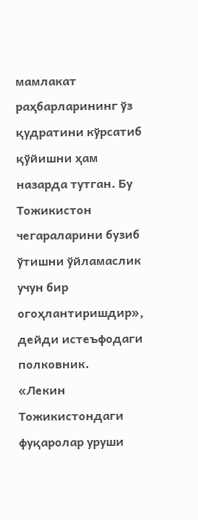мамлакат раҳбарларининг ўз қудратини кўрсатиб қўйишни ҳам назарда тутган. Бу Тожикистон чегараларини бузиб ўтишни ўйламаслик учун бир огоҳлантиришдир», дейди истеъфодаги полковник.
«Лекин Тожикистондаги фуқаролар уруши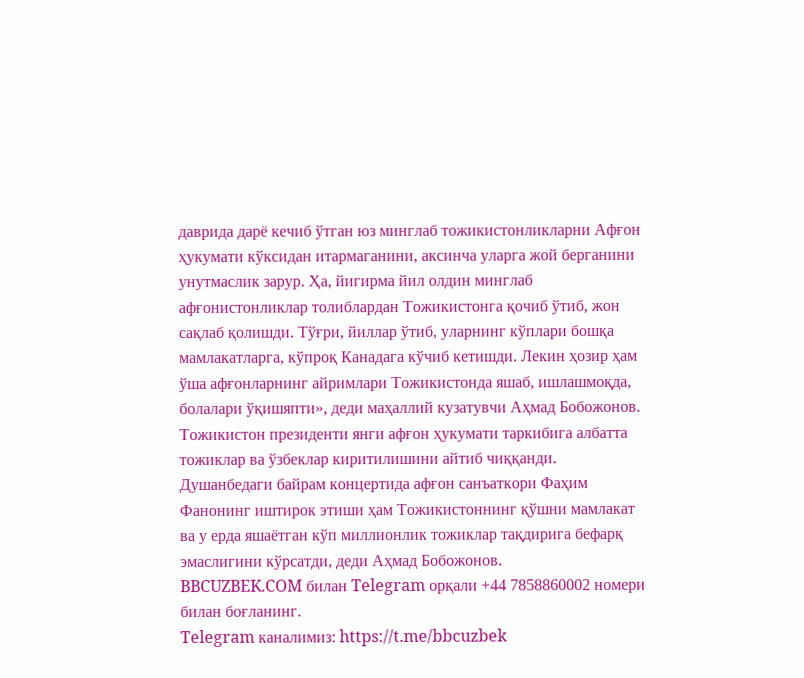даврида дарё кечиб ўтган юз минглаб тожикистонликларни Афғон ҳукумати кўксидан итармаганини, аксинча уларга жой берганини унутмаслик зарур. Ҳа, йигирма йил олдин минглаб афғонистонликлар толиблардан Тожикистонга қочиб ўтиб, жон сақлаб қолишди. Тўғри, йиллар ўтиб, уларнинг кўплари бошқа мамлакатларга, кўпроқ Канадага кўчиб кетишди. Лекин ҳозир ҳам ўша афғонларнинг айримлари Тожикистонда яшаб, ишлашмоқда, болалари ўқишяпти», деди маҳаллий кузатувчи Аҳмад Бобожонов.
Тожикистон президенти янги афғон ҳукумати таркибига албатта тожиклар ва ўзбеклар киритилишини айтиб чиққанди.
Душанбедаги байрам концертида афғон санъаткори Фаҳим Фанонинг иштирок этиши ҳам Тожикистоннинг қўшни мамлакат ва у ерда яшаётган кўп миллионлик тожиклар тақдирига бефарқ эмаслигини кўрсатди, деди Аҳмад Бобожонов.
BBCUZBEK.COM билан Telegram орқали +44 7858860002 номери билан боғланинг.
Telegram каналимиз: https://t.me/bbcuzbek